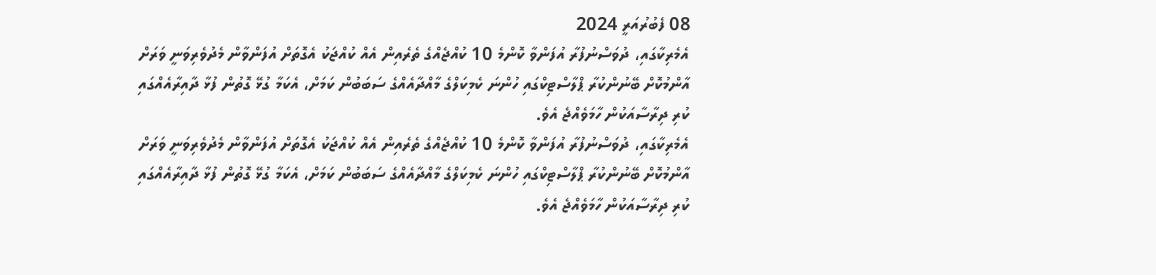08 ފެބުރުއަރީ 2024
އެމެރިކާގައި، ދުވަސްނުފުރާ އުފަންވާ ކޮންމެ 10 ކުއްޖެއްގެ ތެރެއިން އެއް ކުއްޖަކު އެގޮތަށް އުފަންވާން މެދުވެރިވަނީ ވަރަށް އާންމުކޮށް ބޭނުންކުރާ ޕްލާސްޓިކްގައި ހުންނަ ކެމިކަލްގެ މާއްދާއެއްގެ ސަބަބުން ކަމަށް، އެކަމާ ގުޅޭ ގޮތުން ފުޅާ ދާއިރާއެއްގައި ކުރި ދިރާސާއަކުން ހާމަވެއްޖެ އެވެ.
އެމެރިކާގައި، ދުވަސްނުފުރާ އުފަންވާ ކޮންމެ 10 ކުއްޖެއްގެ ތެރެއިން އެއް ކުއްޖަކު އެގޮތަށް އުފަންވާން މެދުވެރިވަނީ ވަރަށް އާންމުކޮށް ބޭނުންކުރާ ޕްލާސްޓިކްގައި ހުންނަ ކެމިކަލްގެ މާއްދާއެއްގެ ސަބަބުން ކަމަށް، އެކަމާ ގުޅޭ ގޮތުން ފުޅާ ދާއިރާއެއްގައި ކުރި ދިރާސާއަކުން ހާމަވެއްޖެ އެވެ.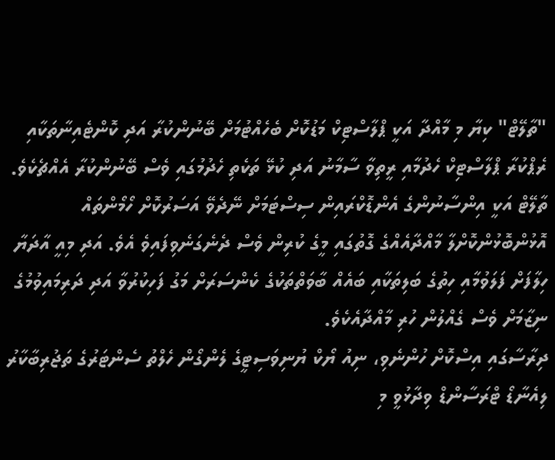"ތާލޭޓް" ކިޔާ މި މާއްދާ އަކީ ޕްލާސްޓިކް މަޑުކޮށް ބެހެއްޓުމަށް ބޭނުންކުރާ އަދި ކޮންޓެއިނާތަކާއި ރެޕްކުރާ ޕްލާސްޓިކް ހެދުމާއި ރީތިވާ ސާމާނު އަދި ކުޅޭ ތަކެތި ހެދުމުގައި ވެސް ބޭނުންކުރާ އެއްޗެކެވެ.
ތާލޭޓް އަކީ އިންސާނުންގެ އެންޑޮކްރައިން ސިސްޓަމަށް ނޭދެވޭ އަސަރުކޮށް ހޯމޯންތައް އޮޅުންބޮޅުންކޮށްލާ މާއްދާއެއްގެ ގޮތުގައި މީގެ ކުރިން ވެސް ދެނެގަނެވިފައިވެ އެވެ. އަދި މިއީ އާދަޔާ ހިލާފަށް ފަލަވުމާއި ހިތުގެ ބަލިތަކާއި ބައެއް ބާވަތްތަކުގެ ކެންސަރަށް މަގު ފަހިކުރުވާ އަދި ދަރިމައިވުމުގެ ނިޒާމަށް ވެސް ގެއްލުން ހުރި މާއްދާއެކެވެ.
ދިރާސާގައި އިސްކޮށް ހުންނެވި، ނިއު ޔޯކް ޔުނިވަސިޓީގެ ލެންގޯން ހެލްތު ސެންޓަރުގެ ތަޖުރިބާކާރު ލިއެނާޑޯ ޓްރަސާންޑް ވިދާޅުވީ މި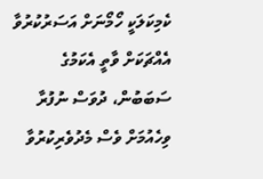ކެމިކަލަކީ ހޯމޯނަށް އަސަރުކުރުވާ އެއްޗަކަށް ވާތީ އެކަމުގެ ސަބަބުން، ދުވަސް ނުފުރާ ވިހެއުމަށް ވެސް މެދުވެރިކުރުވާ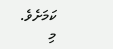ކަމަށެވެ.
މި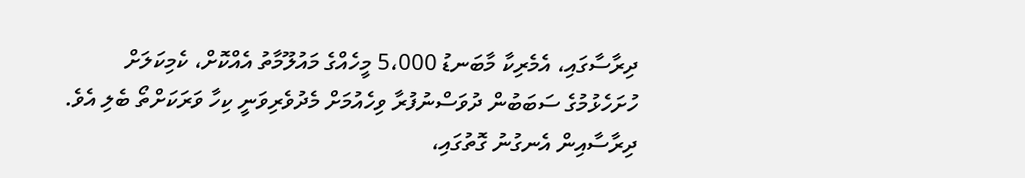ދިރާސާގައި، އެމެރިކާ މާބަނޑު 5،000 މީހެއްގެ މައުލޫމާތު އެއްކޮށް، ކެމިކަލަށް ހުށަހެޅުމުގެ ސަބަބުން ދުވަސްނުފުރާ ވިހެއުމަށް މެދުވެރިވަނީ ކިހާ ވަރަކަށްތޯ ބެލި އެވެ.
ދިރާސާއިން އެނގުނު ގޮތުގައި،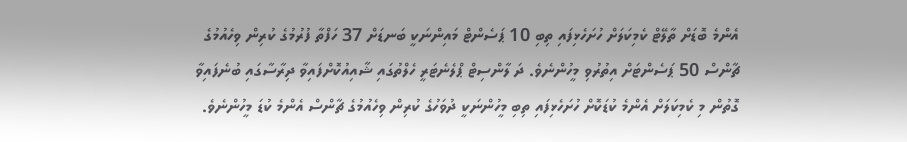އެންމެ ބޮޑަށް ތާލޭޓް ކެމިކަލަށް ހުށަހެޅިފައި ތިބި 10 ޕަސެންޓް މައިންނަކީ ބަނޑަށް 37 ހަފްތާ ފުރުމުގެ ކުރިން ވިހެއުމުގެ ޗާންސް 50 ޕަސެންޓަށް އިތުރުވި މީހުންނެވެ. ދަ ލާންސިޓް ޕްލެނެޓަރީ ހެލްތުގައި ޝާއިއުކޮށްފައިވާ ދިރާސާގައި ބުނެފައިވާ ގޮތުން މި ކެމިކަލަށް އެންމެ ކުޑަކޮށް ހުށަހެޅިފައި ތިބި މީހުންނަކީ ދުވަހުގެ ކުރިން ވިހެއުމުގެ ޗާންސް އެންމެ ކުޑަ މީހުންނެވެ.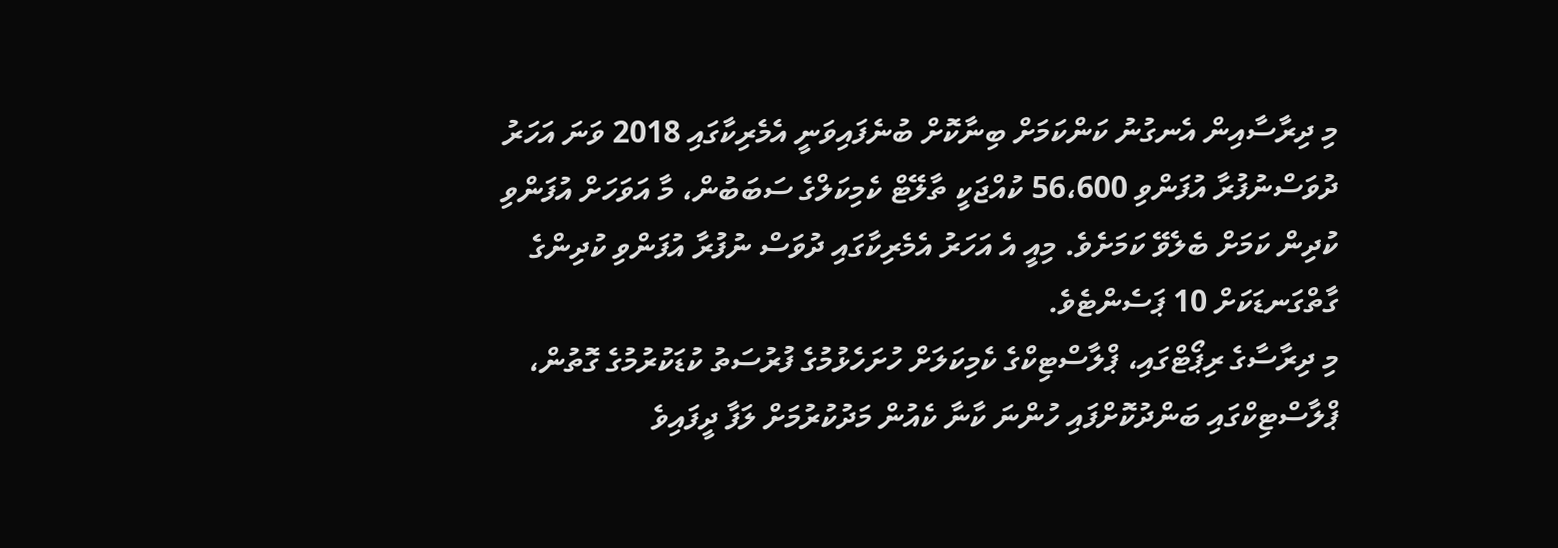މި ދިރާސާއިން އެނގުނު ކަންކަމަށް ބިނާކޮށް ބުނެފައިވަނީ އެމެރިކާގައި 2018 ވަނަ އަހަރު ދުވަސްނުފުރާ އުފަންވި 56،600 ކުއްޖަކީ ތާލޭޓް ކެމިކަލްގެ ސަބަބުން، މާ އަވަހަށް އުފަންވި ކުދިން ކަމަށް ބެލެވޭ ކަމަށެވެ. މިއީ އެ އަހަރު އެމެރިކާގައި ދުވަސް ނުފުރާ އުފަންވި ކުދިންގެ ގާތްގަނޑަކަށް 10 ޕަސެންޓެވެ.
މި ދިރާސާގެ ރިޕޯޓްގައި، ޕްލާސްޓިކްގެ ކެމިކަލަށް ހުށަހެޅުމުގެ ފުރުސަތު ކުޑަކުރުމުގެ ގޮތުން، ޕްލާސްޓިކްގައި ބަންދުކޮށްފައި ހުންނަ ކާނާ ކެއުން މަދުކުރުމަށް ލަފާ ދީފައިވެ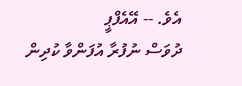އެވެ. -- އޭއެފްޕީ
ދުވަސް ނުފުރާ އުފަންވާ ކުދިން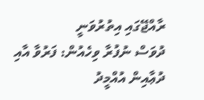ރާއްޖޭގައި އިތުރުވަނީ
ދުވަސް ނުފުރާ ވިހެއުން: ފަރުވާ އާއި ދުޢާއިން އުއްމީދު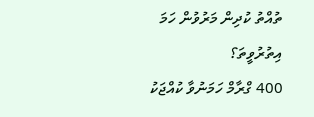ތުއްތު ކުދިން މަރުވުން ހަމަ އިތުރުވީތަ؟
400 ގްރާމް ހަމަނުވާ ކުއްޖަކު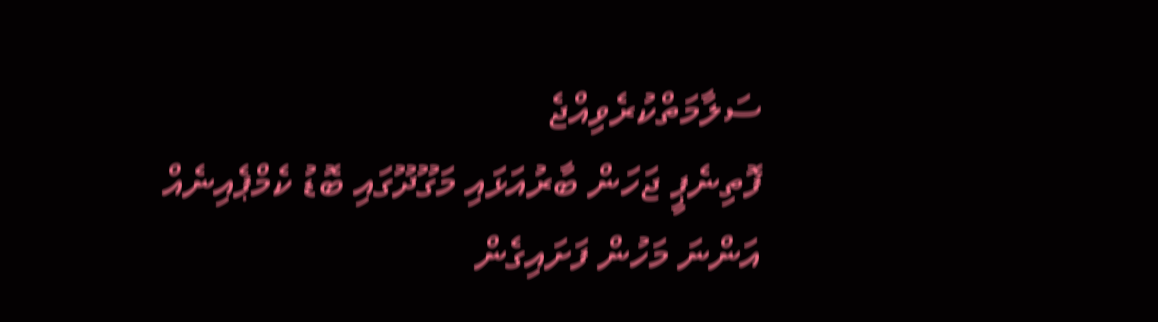ސަލާމަތްކުރެވިއްޖެ
ފޮތިނެޕީ ޖަހަން ބާރުއަޅައި މަގޫދޫގައި ބޮޑު ކެމްޕެއިނެއް
އަންނަ މަހުން ފަށައިގެން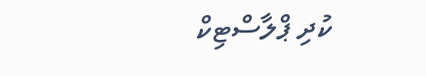ކުދި ޕްލާސްޓިކް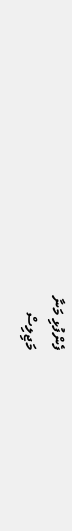ފެންފުޅި މަނާ
މަޖިލިސް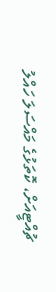ޗުއްޓީއަށް، ކޮތަޅުގެ މައްސަލަ ހައްލު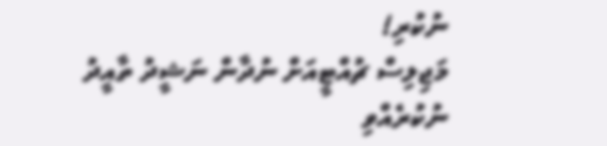ނުކުރި!
މަޖިލިސް ޗުއްޓީއަށް ނުދާން ނަޝީދު ތާއީދު ނުކުރެއްވި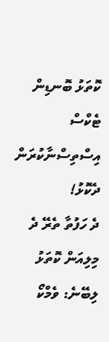ކޮތަޅު ބޮނޑިން ޓެކްސް އިސްތިސްނާކުރަން ދެކޮޅު!
ދެ ހަފުތާ ތެރޭ ދެ މިލިއަން ކޮތަޅު ލިބޭނެ: ވެމްކޯ